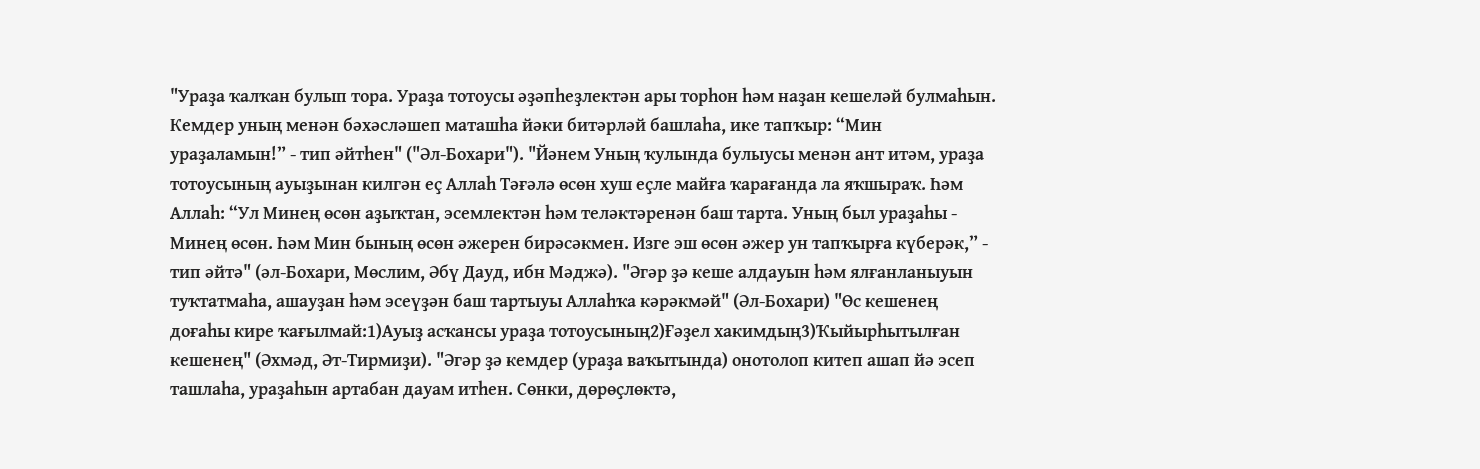"Ураҙа ҡалҡан булып тора. Ураҙа тотоусы әҙәпһеҙлектән ары торһон һәм наҙан кешеләй булмаһын. Кемдер уның менән бәхәсләшеп маташһа йәки битәрләй башлаһа, ике тапҡыр: “Мин ураҙаламын!” - тип әйтһен" ("Әл-Бохари"). "Йәнем Уның ҡулында булыусы менән ант итәм, ураҙа тотоусының ауыҙынан килгән еҫ Аллаһ Тәғәлә өсөн хуш еҫле майға ҡарағанда ла яҡшыраҡ. Һәм Аллаһ: “Ул Минең өсөн аҙыҡтан, эсемлектән һәм теләктәренән баш тарта. Уның был ураҙаһы - Минең өсөн. Һәм Мин бының өсөн әжерен бирәсәкмен. Изге эш өсөн әжер ун тапҡырға күберәк,” - тип әйтә" (әл-Бохари, Мөслим, Әбү Дауд, ибн Мәджә). "Әгәр ҙә кеше алдауын һәм ялғанланыуын туҡтатмаһа, ашауҙан һәм эсеүҙән баш тартыуы Аллаһҡа кәрәкмәй" (Әл-Бохари) "Өс кешенең доғаһы кире ҡағылмай:1)Ауыҙ асҡансы ураҙа тотоусының2)Ғәҙел хакимдың3)Ҡыйырһытылған кешенең" (Әхмәд, Әт-Тирмиҙи). "Әгәр ҙә кемдер (ураҙа ваҡытында) онотолоп китеп ашап йә эсеп ташлаһа, ураҙаһын артабан дауам итһен. Сөнки, дөрөҫлөктә,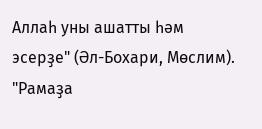Аллаһ уны ашатты һәм эсерҙе" (Әл-Бохари, Мөслим). "Рамаҙа